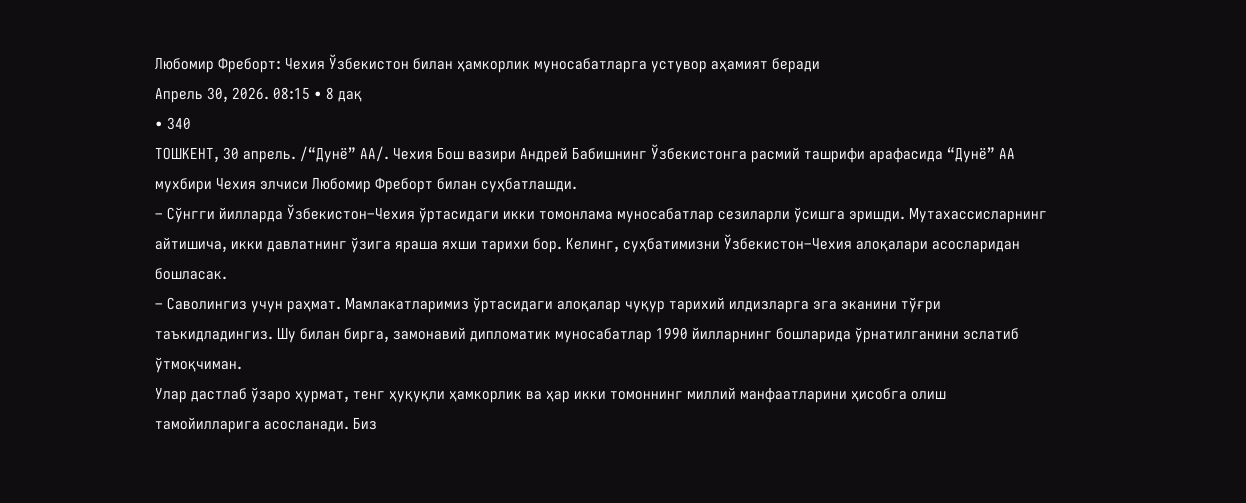Любомир Фреборт: Чехия Ўзбекистон билан ҳамкорлик муносабатларга устувор аҳамият беради
Апрель 30, 2026. 08:15 • 8 дақ
• 340
ТОШКЕНТ, 30 апрель. /“Дунё” АА/. Чехия Бош вазири Андрей Бабишнинг Ўзбекистонга расмий ташрифи арафасида “Дунё” АА мухбири Чехия элчиси Любомир Фреборт билан суҳбатлашди.
– Сўнгги йилларда Ўзбекистон–Чехия ўртасидаги икки томонлама муносабатлар сезиларли ўсишга эришди. Мутахассисларнинг айтишича, икки давлатнинг ўзига яраша яхши тарихи бор. Келинг, суҳбатимизни Ўзбекистон–Чехия алоқалари асосларидан бошласак.
– Саволингиз учун раҳмат. Мамлакатларимиз ўртасидаги алоқалар чуқур тарихий илдизларга эга эканини тўғри таъкидладингиз. Шу билан бирга, замонавий дипломатик муносабатлар 1990 йилларнинг бошларида ўрнатилганини эслатиб ўтмоқчиман.
Улар дастлаб ўзаро ҳурмат, тенг ҳуқуқли ҳамкорлик ва ҳар икки томоннинг миллий манфаатларини ҳисобга олиш тамойилларига асосланади. Биз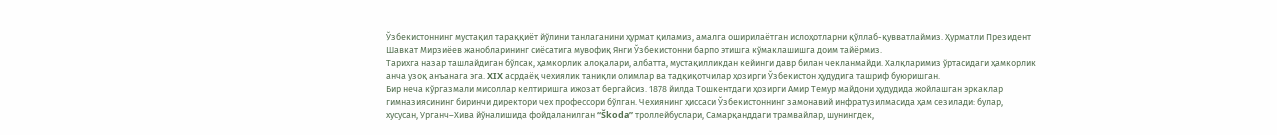Ўзбекистоннинг мустақил тараққиёт йўлини танлаганини ҳурмат қиламиз, амалга оширилаётган ислоҳотларни қўллаб-қувватлаймиз. Ҳурматли Президент Шавкат Мирзиёев жанобларининг сиёсатига мувофиқ Янги Ўзбекистонни барпо этишга кўмаклашишга доим тайёрмиз.
Тарихга назар ташлайдиган бўлсак, ҳамкорлик алоқалари, албатта, мустақилликдан кейинги давр билан чекланмайди. Халқларимиз ўртасидаги ҳамкорлик анча узоқ анъанага эга. XIX асрдаёқ чехиялик таниқли олимлар ва тадқиқотчилар ҳозирги Ўзбекистон ҳудудига ташриф буюришган.
Бир неча кўргазмали мисоллар келтиришга ижозат бергайсиз. 1878 йилда Тошкентдаги ҳозирги Амир Темур майдони ҳудудида жойлашган эркаклар гимназиясининг биринчи директори чех профессори бўлган. Чехиянинг ҳиссаси Ўзбекистоннинг замонавий инфратузилмасида ҳам сезилади: булар, хусусан, Урганч–Хива йўналишида фойдаланилган “Škoda” троллейбуслари, Самарқанддаги трамвайлар, шунингдек,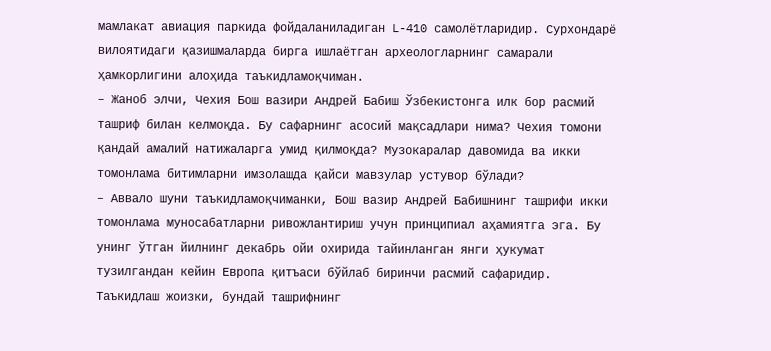мамлакат авиация паркида фойдаланиладиган L-410 самолётларидир. Сурхондарё вилоятидаги қазишмаларда бирга ишлаётган археологларнинг самарали ҳамкорлигини алоҳида таъкидламоқчиман.
– Жаноб элчи, Чехия Бош вазири Андрей Бабиш Ўзбекистонга илк бор расмий ташриф билан келмоқда. Бу сафарнинг асосий мақсадлари нима? Чехия томони қандай амалий натижаларга умид қилмоқда? Музокаралар давомида ва икки томонлама битимларни имзолашда қайси мавзулар устувор бўлади?
– Аввало шуни таъкидламоқчиманки, Бош вазир Андрей Бабишнинг ташрифи икки томонлама муносабатларни ривожлантириш учун принципиал аҳамиятга эга. Бу унинг ўтган йилнинг декабрь ойи охирида тайинланган янги ҳукумат тузилгандан кейин Европа қитъаси бўйлаб биринчи расмий сафаридир.
Таъкидлаш жоизки, бундай ташрифнинг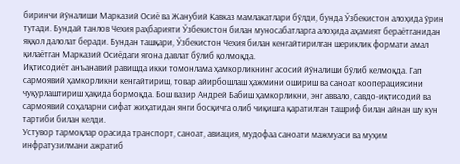биринчи йўналиши Марказий Осиё ва Жанубий Кавказ мамлакатлари бўлди, бунда Ўзбекистон алоҳида ўрин тутади. Бундай танлов Чехия раҳбарияти Ўзбекистон билан муносабатларга алоҳида аҳамият бераётганидан яққол далолат беради. Бундан ташқари, Ўзбекистон Чехия билан кенгайтирилган шериклик формати амал қилаётган Марказий Осиёдаги ягона давлат бўлиб қолмоқда.
Иқтисодиёт анъанавий равишда икки томонлама ҳамкорликнинг асосий йўналиши бўлиб келмоқда. Гап сармоявий ҳамкорликни кенгайтириш, товар айирбошлаш ҳажмини ошириш ва саноат кооперациясини чуқурлаштириш ҳақида бормоқда. Бош вазир Андрей Бабиш ҳамкорликни, энг аввало, савдо-иқтисодий ва сармоявий соҳаларни сифат жиҳатидан янги босқичга олиб чиқишга қаратилган ташриф билан айнан шу кун тартиби билан келди.
Устувор тармоқлар орасида транспорт, саноат, авиация, мудофаа саноати мажмуаси ва муҳим инфратузилмани ажратиб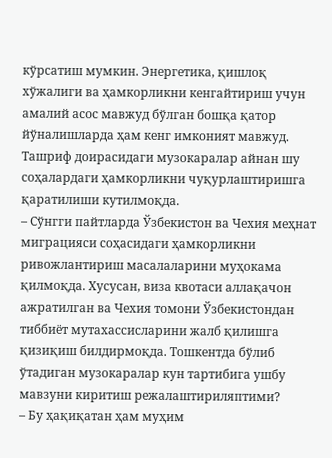кўрсатиш мумкин. Энергетика, қишлоқ хўжалиги ва ҳамкорликни кенгайтириш учун амалий асос мавжуд бўлган бошқа қатор йўналишларда ҳам кенг имконият мавжуд. Ташриф доирасидаги музокаралар айнан шу соҳалардаги ҳамкорликни чуқурлаштиришга қаратилиши кутилмоқда.
– Сўнгги пайтларда Ўзбекистон ва Чехия меҳнат миграцияси соҳасидаги ҳамкорликни ривожлантириш масалаларини муҳокама қилмоқда. Хусусан, виза квотаси аллақачон ажратилган ва Чехия томони Ўзбекистондан тиббиёт мутахассисларини жалб қилишга қизиқиш билдирмоқда. Тошкентда бўлиб ўтадиган музокаралар кун тартибига ушбу мавзуни киритиш режалаштириляптими?
– Бу ҳақиқатан ҳам муҳим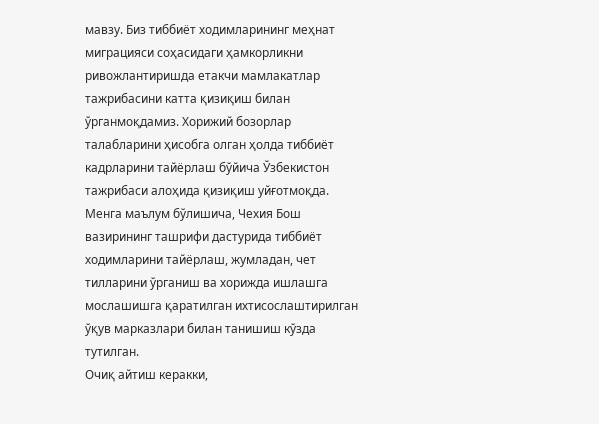мавзу. Биз тиббиёт ходимларининг меҳнат миграцияси соҳасидаги ҳамкорликни ривожлантиришда етакчи мамлакатлар тажрибасини катта қизиқиш билан ўрганмоқдамиз. Хорижий бозорлар талабларини ҳисобга олган ҳолда тиббиёт кадрларини тайёрлаш бўйича Ўзбекистон тажрибаси алоҳида қизиқиш уйғотмоқда.
Менга маълум бўлишича, Чехия Бош вазирининг ташрифи дастурида тиббиёт ходимларини тайёрлаш, жумладан, чет тилларини ўрганиш ва хорижда ишлашга мослашишга қаратилган ихтисослаштирилган ўқув марказлари билан танишиш кўзда тутилган.
Очиқ айтиш керакки,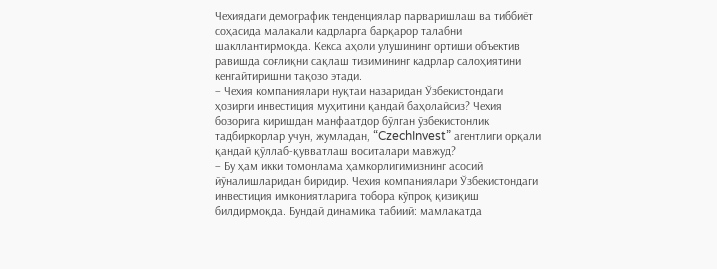Чехиядаги демографик тенденциялар парваришлаш ва тиббиёт соҳасида малакали кадрларга барқарор талабни шакллантирмоқда. Кекса аҳоли улушининг ортиши объектив равишда соғлиқни сақлаш тизимининг кадрлар салоҳиятини кенгайтиришни тақозо этади.
– Чехия компаниялари нуқтаи назаридан Ўзбекистондаги ҳозирги инвестиция муҳитини қандай баҳолайсиз? Чехия бозорига киришдан манфаатдор бўлган ўзбекистонлик тадбиркорлар учун, жумладан, “CzechInvest” агентлиги орқали қандай қўллаб-қувватлаш воситалари мавжуд?
– Бу ҳам икки томонлама ҳамкорлигимизнинг асосий йўналишларидан биридир. Чехия компаниялари Ўзбекистондаги инвестиция имкониятларига тобора кўпроқ қизиқиш билдирмоқда. Бундай динамика табиий: мамлакатда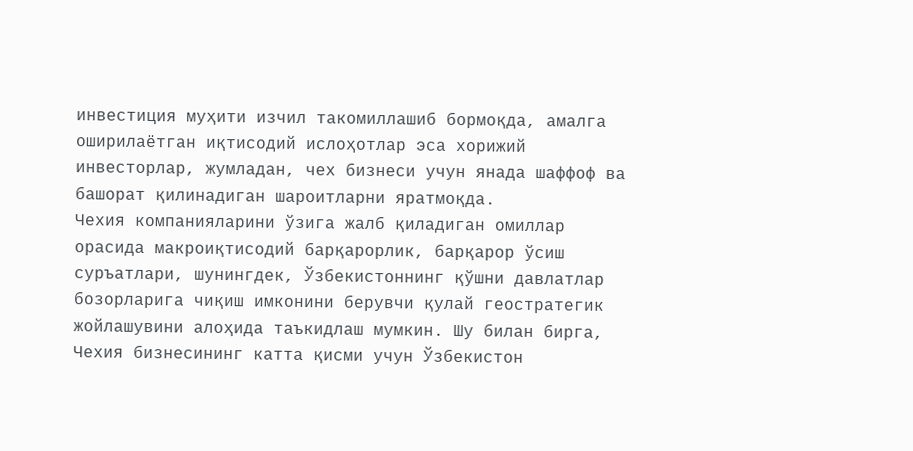инвестиция муҳити изчил такомиллашиб бормоқда, амалга оширилаётган иқтисодий ислоҳотлар эса хорижий инвесторлар, жумладан, чех бизнеси учун янада шаффоф ва башорат қилинадиган шароитларни яратмоқда.
Чехия компанияларини ўзига жалб қиладиган омиллар орасида макроиқтисодий барқарорлик, барқарор ўсиш суръатлари, шунингдек, Ўзбекистоннинг қўшни давлатлар бозорларига чиқиш имконини берувчи қулай геостратегик жойлашувини алоҳида таъкидлаш мумкин. Шу билан бирга, Чехия бизнесининг катта қисми учун Ўзбекистон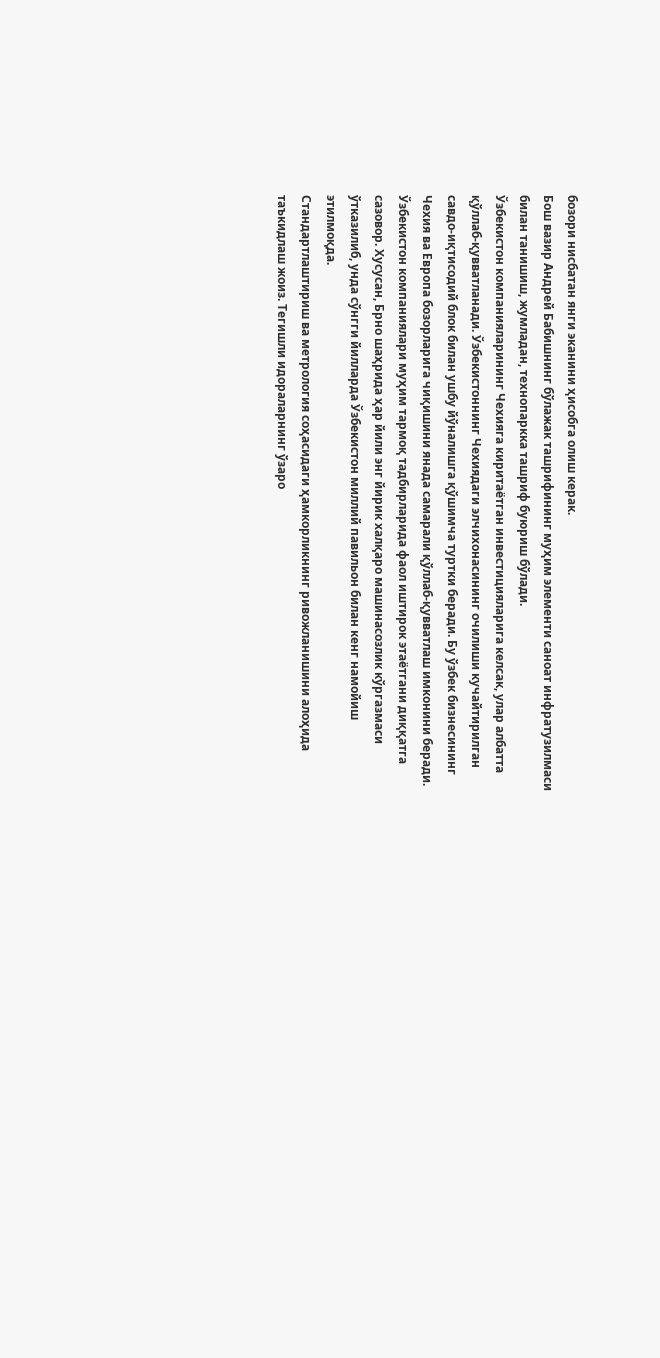бозори нисбатан янги эканини ҳисобга олиш керак.
Бош вазир Андрей Бабишнинг бўлажак ташрифининг муҳим элементи саноат инфратузилмаси билан танишиш, жумладан, технопаркка ташриф буюриш бўлади.
Ўзбекистон компанияларининг Чехияга киритаётган инвестицияларига келсак, улар албатта қўллаб-қувватланади. Ўзбекистоннинг Чехиядаги элчихонасининг очилиши кучайтирилган савдо-иқтисодий блок билан ушбу йўналишга қўшимча туртки беради. Бу ўзбек бизнесининг Чехия ва Европа бозорларига чиқишини янада самарали қўллаб-қувватлаш имконини беради.
Ўзбекистон компаниялари муҳим тармоқ тадбирларида фаол иштирок этаётгани диққатга сазовор. Хусусан, Брно шаҳрида ҳар йили энг йирик халқаро машинасозлик кўргазмаси ўтказилиб, унда сўнгги йилларда Ўзбекистон миллий павильон билан кенг намойиш этилмоқда.
Стандартлаштириш ва метрология соҳасидаги ҳамкорликнинг ривожланишини алоҳида таъкидлаш жоиз. Тегишли идораларнинг ўзаро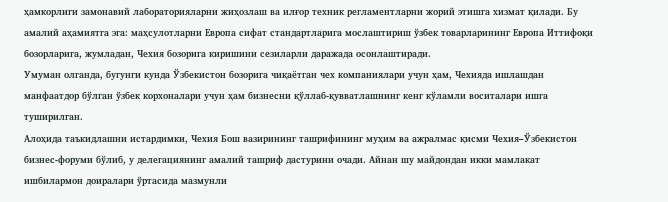ҳамкорлиги замонавий лабораторияларни жиҳозлаш ва илғор техник регламентларни жорий этишга хизмат қилади. Бу амалий аҳамиятга эга: маҳсулотларни Европа сифат стандартларига мослаштириш ўзбек товарларининг Европа Иттифоқи бозорларига, жумладан, Чехия бозорига киришини сезиларли даражада осонлаштиради.
Умуман олганда, бугунги кунда Ўзбекистон бозорига чиқаётган чех компаниялари учун ҳам, Чехияда ишлашдан манфаатдор бўлган ўзбек корхоналари учун ҳам бизнесни қўллаб-қувватлашнинг кенг кўламли воситалари ишга туширилган.
Алоҳида таъкидлашни истардимки, Чехия Бош вазирининг ташрифининг муҳим ва ажралмас қисми Чехия–Ўзбекистон бизнес-форуми бўлиб, у делегациянинг амалий ташриф дастурини очади. Айнан шу майдондан икки мамлакат ишбилармон доиралари ўртасида мазмунли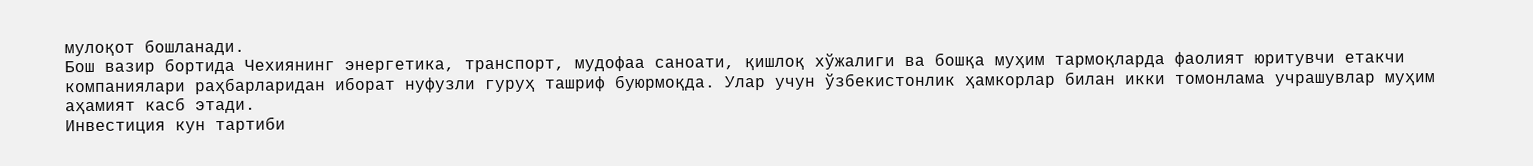мулоқот бошланади.
Бош вазир бортида Чехиянинг энергетика, транспорт, мудофаа саноати, қишлоқ хўжалиги ва бошқа муҳим тармоқларда фаолият юритувчи етакчи компаниялари раҳбарларидан иборат нуфузли гуруҳ ташриф буюрмоқда. Улар учун ўзбекистонлик ҳамкорлар билан икки томонлама учрашувлар муҳим аҳамият касб этади.
Инвестиция кун тартиби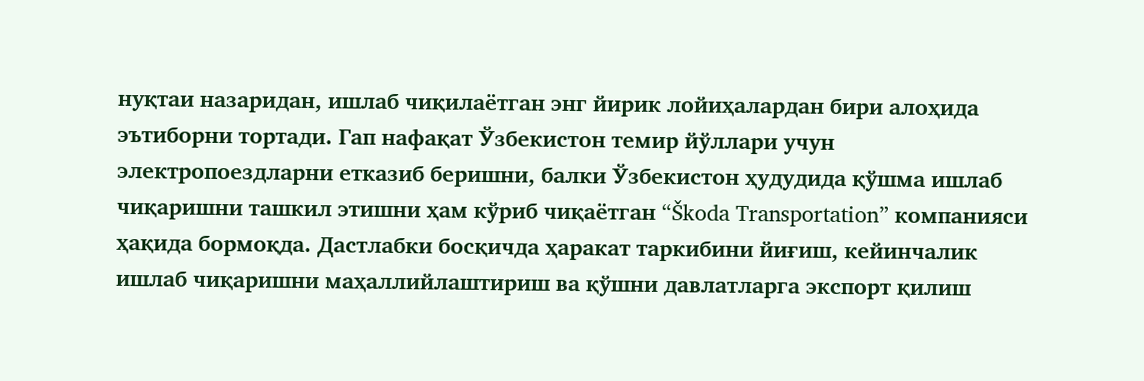нуқтаи назаридан, ишлаб чиқилаётган энг йирик лойиҳалардан бири алоҳида эътиборни тортади. Гап нафақат Ўзбекистон темир йўллари учун электропоездларни етказиб беришни, балки Ўзбекистон ҳудудида қўшма ишлаб чиқаришни ташкил этишни ҳам кўриб чиқаётган “Škoda Transportation” компанияси ҳақида бормоқда. Дастлабки босқичда ҳаракат таркибини йиғиш, кейинчалик ишлаб чиқаришни маҳаллийлаштириш ва қўшни давлатларга экспорт қилиш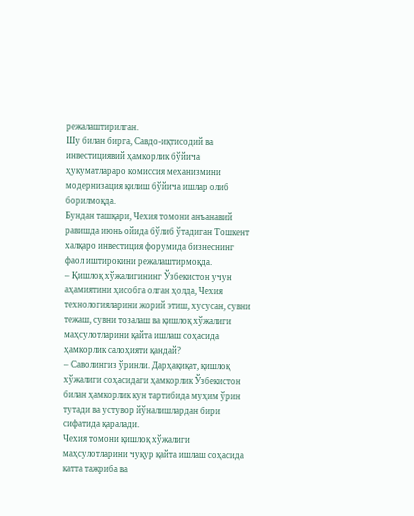режалаштирилган.
Шу билан бирга, Савдо-иқтисодий ва инвестициявий ҳамкорлик бўйича ҳукуматлараро комиссия механизмини модернизация қилиш бўйича ишлар олиб борилмоқда.
Бундан ташқари, Чехия томони анъанавий равишда июнь ойида бўлиб ўтадиган Тошкент халқаро инвестиция форумида бизнеснинг фаол иштирокини режалаштирмоқда.
– Қишлоқ хўжалигининг Ўзбекистон учун аҳамиятини ҳисобга олган ҳолда, Чехия технологияларини жорий этиш, хусусан, сувни тежаш, сувни тозалаш ва қишлоқ хўжалиги маҳсулотларини қайта ишлаш соҳасида ҳамкорлик салоҳияти қандай?
– Саволингиз ўринли. Дарҳақиқат, қишлоқ хўжалиги соҳасидаги ҳамкорлик Ўзбекистон билан ҳамкорлик кун тартибида муҳим ўрин тутади ва устувор йўналишлардан бири сифатида қаралади.
Чехия томони қишлоқ хўжалиги маҳсулотларини чуқур қайта ишлаш соҳасида катта тажриба ва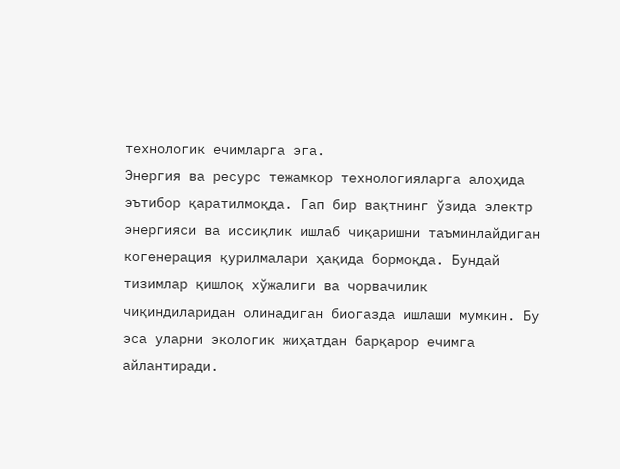технологик ечимларга эга.
Энергия ва ресурс тежамкор технологияларга алоҳида эътибор қаратилмоқда. Гап бир вақтнинг ўзида электр энергияси ва иссиқлик ишлаб чиқаришни таъминлайдиган когенерация қурилмалари ҳақида бормоқда. Бундай тизимлар қишлоқ хўжалиги ва чорвачилик чиқиндиларидан олинадиган биогазда ишлаши мумкин. Бу эса уларни экологик жиҳатдан барқарор ечимга айлантиради.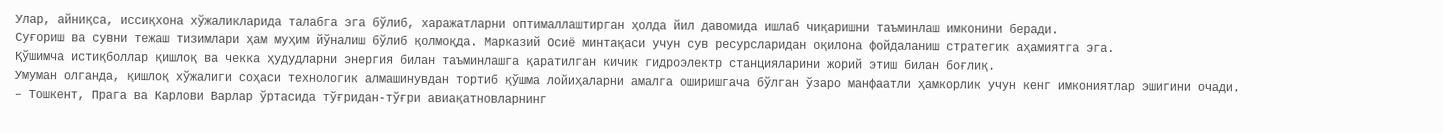Улар, айниқса, иссиқхона хўжаликларида талабга эга бўлиб, харажатларни оптималлаштирган ҳолда йил давомида ишлаб чиқаришни таъминлаш имконини беради.
Суғориш ва сувни тежаш тизимлари ҳам муҳим йўналиш бўлиб қолмоқда. Марказий Осиё минтақаси учун сув ресурсларидан оқилона фойдаланиш стратегик аҳамиятга эга.
Қўшимча истиқболлар қишлоқ ва чекка ҳудудларни энергия билан таъминлашга қаратилган кичик гидроэлектр станцияларини жорий этиш билан боғлиқ.
Умуман олганда, қишлоқ хўжалиги соҳаси технологик алмашинувдан тортиб қўшма лойиҳаларни амалга оширишгача бўлган ўзаро манфаатли ҳамкорлик учун кенг имкониятлар эшигини очади.
– Тошкент, Прага ва Карлови Варлар ўртасида тўғридан-тўғри авиақатновларнинг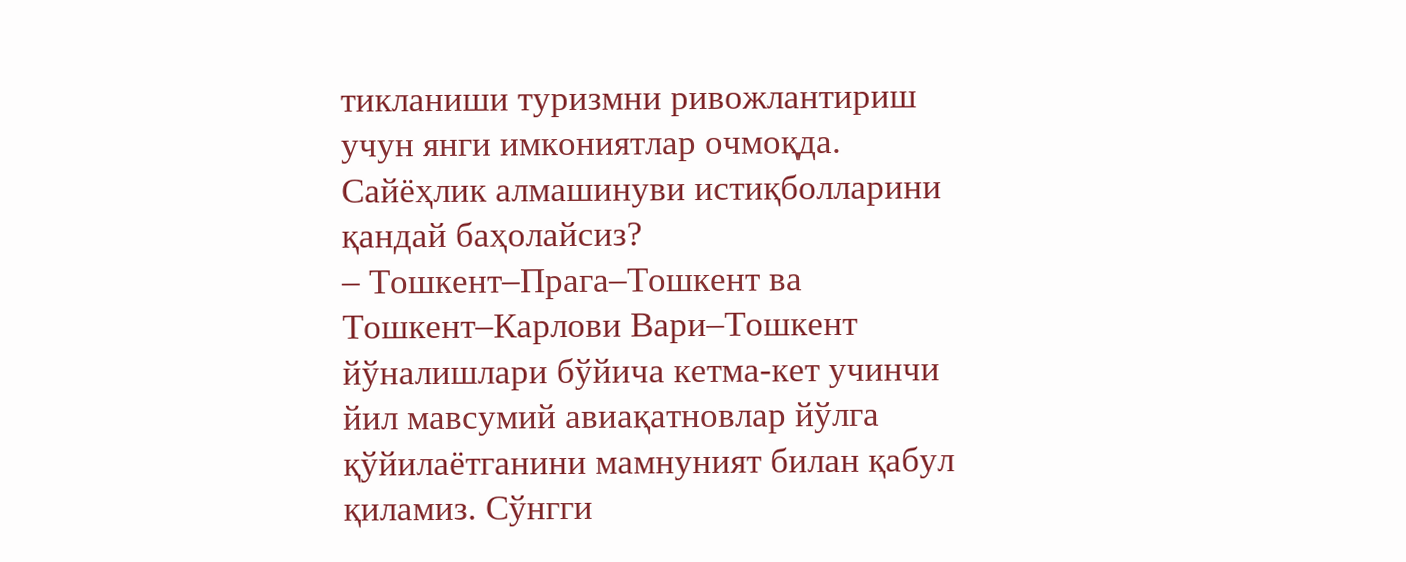тикланиши туризмни ривожлантириш учун янги имкониятлар очмоқда. Сайёҳлик алмашинуви истиқболларини қандай баҳолайсиз?
– Тошкент–Прага–Тошкент ва Тошкент–Карлови Вари–Тошкент йўналишлари бўйича кетма-кет учинчи йил мавсумий авиақатновлар йўлга қўйилаётганини мамнуният билан қабул қиламиз. Сўнгги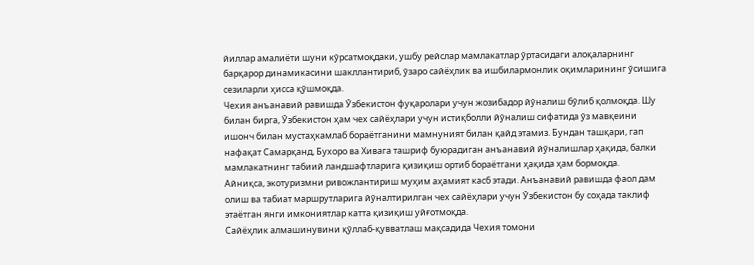йиллар амалиёти шуни кўрсатмоқдаки, ушбу рейслар мамлакатлар ўртасидаги алоқаларнинг барқарор динамикасини шакллантириб, ўзаро сайёҳлик ва ишбилармонлик оқимларининг ўсишига сезиларли ҳисса қўшмоқда.
Чехия анъанавий равишда Ўзбекистон фуқаролари учун жозибадор йўналиш бўлиб қолмоқда. Шу билан бирга, Ўзбекистон ҳам чех сайёҳлари учун истиқболли йўналиш сифатида ўз мавқеини ишонч билан мустаҳкамлаб бораётганини мамнуният билан қайд этамиз. Бундан ташқари, гап нафақат Самарқанд, Бухоро ва Хивага ташриф буюрадиган анъанавий йўналишлар ҳақида, балки мамлакатнинг табиий ландшафтларига қизиқиш ортиб бораётгани ҳақида ҳам бормоқда.
Айниқса, экотуризмни ривожлантириш муҳим аҳамият касб этади. Анъанавий равишда фаол дам олиш ва табиат маршрутларига йўналтирилган чех сайёҳлари учун Ўзбекистон бу соҳада таклиф этаётган янги имкониятлар катта қизиқиш уйғотмоқда.
Сайёҳлик алмашинувини қўллаб-қувватлаш мақсадида Чехия томони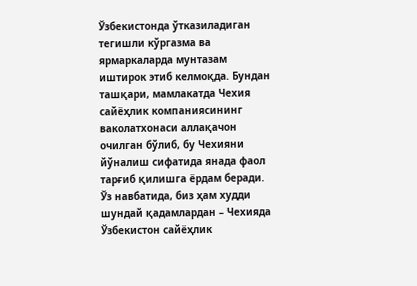Ўзбекистонда ўтказиладиган тегишли кўргазма ва ярмаркаларда мунтазам иштирок этиб келмоқда. Бундан ташқари, мамлакатда Чехия сайёҳлик компаниясининг ваколатхонаси аллақачон очилган бўлиб, бу Чехияни йўналиш сифатида янада фаол тарғиб қилишга ёрдам беради.
Ўз навбатида, биз ҳам худди шундай қадамлардан – Чехияда Ўзбекистон сайёҳлик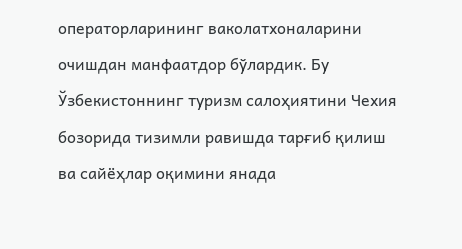операторларининг ваколатхоналарини очишдан манфаатдор бўлардик. Бу Ўзбекистоннинг туризм салоҳиятини Чехия бозорида тизимли равишда тарғиб қилиш ва сайёҳлар оқимини янада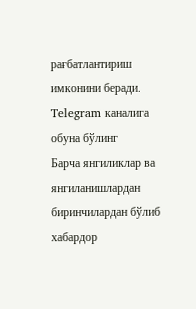рағбатлантириш имконини беради.
Telegram каналига обуна бўлинг
Барча янгиликлар ва янгиланишлардан биринчилардан бўлиб хабардор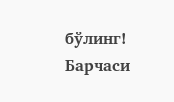бўлинг!
Барчаси